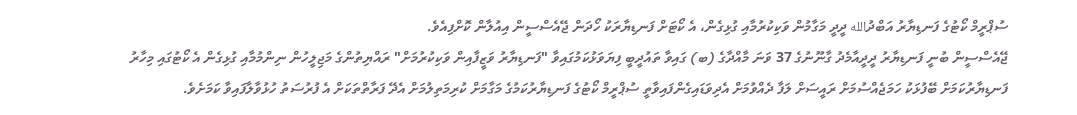ސުޕްރީމް ކޯޓުގެ ފަނޑިޔާރު އަބްދުالله ދީދީ މަގާމުން ވަކިކުރުމާއި ގުޅިގެން، އެ ކޯޓަށް ފަނޑިޔާރަކު ހޯދަން ޖޭއެސްސީން އިއުލާން ކޮށްފިއެވެ.
ޖޭއެސްސީން ބުނީ ފަނޑިޔާރު ދީދީއާމެދު ގާނޫނުގެ 37 ވަނަ މާއްދާގެ (ބ) ގައިވާ ތައުދީބީ ފިޔަވަޅުކަމުގައިވާ "ފަނޑިޔާރު ވަޒީފާއިން ވަކިކުރުމަށް" ރައްޔިތުންގެ މަޖިލީހުން ނިންމުމާއި ގުޅިގެން އެ ކޯޓުގައި މިހާރު ފަނޑިޔާރުކަމަށް ބޭފުޅަކު ހަމަޖެއްސުމަށް ރައީސަށް ލަފާ ދެއްވުމަށް އެދިވަޑައިގެންފައިވާތީ ސުޕްރީމް ކޯޓުގެ ފަނޑިޔާރުކަމުގެ މަގާމަށް ކުރިމަތިލުމަށް އެދޭ ފަރާތްތަކަށް އެ ފުރުސަތު ހުޅުވާލާފައިވާ ކަމަށެވެ.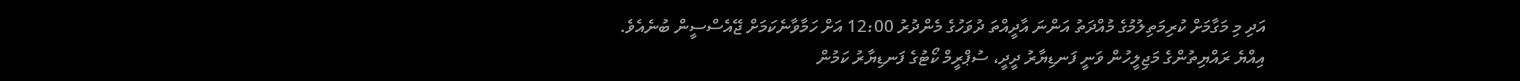އަދި މި މަގާމަށް ކުރިމަތިލުމުގެ މުއްދަތު އަންނަ އާދީއްތަ ދުވަހުގެ މެންދުރު 12:00 އަށް ހަމާވާނެކަމަށް ޖޭއެސްސީން ބުނެއެވެ.
އިއްޔެ ރައްޔިތުންގެ މަޖިލީހުން ވަނީ ފަނޑިޔާރު ދީދީ، ސުޕްރީމް ކޯޓުގެ ފަނޑިޔާރު ކަމުން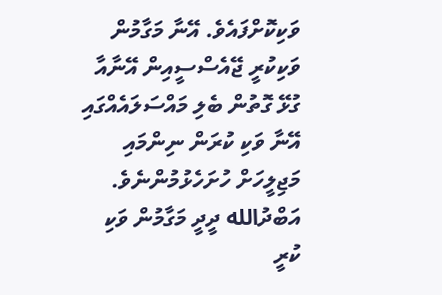ވަކިކޮށްފައެވެ. އޭނާ މަގާމުން ވަކިކުރީ ޖޭއެސްސީއިން އޭނާއާ ގުޅޭ ގޮތުން ބެލި މައްސަލައެއްގައި އޭނާ ވަކި ކުރަން ނިންމައި މަޖިލީހަށް ހުށަހެޅުމުންނެވެ. އަބްދުالله ދީދީ މަގާމުން ވަކި ކުރީ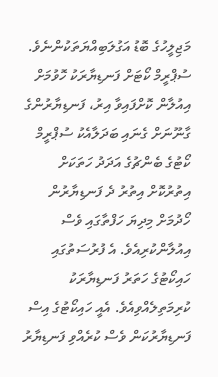މަޖިލީހުގެ ބޮޑު އަގުލަބިއްޔަތަކުންނެވެ.
ސުޕްރީމް ކޯޓަށް ފަނޑިޔާރަކު ހޮވުމަށް އިއުލާން ކޮށްފައިވާ އިރު، ފަނޑިޔާރުންގެ ގާނޫނަށް ގެނައި ބަދަލާއެކު ސުޕްރީމް ކޯޓުގެ ބެންޗުގެ އަދަދު ހަތަކަށް އިތުރުކޮށް އިތުރު ދެ ފަނޑިޔާރުން ހޯދުމަށް މިދިޔަ ހަފްތާގައި ވެސް އިއުލާންކުރިއެވެ. އެ ފުރުސަތުގައި ހައިކޯޓުގެ ހަތަރު ފަނޑިޔާރަކު ކުރިމަތިލެއްވިއެވެ. އެއީ ހައިކޯޓުގެ އިސް ފަނޑިޔާރުކަން ވެސް ކުރެއްވި ފަނޑިޔާރު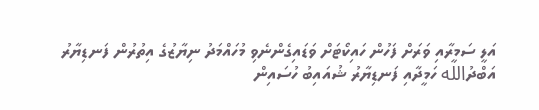އަލީ ސަމީރާއި ވަރަށް ފަހުން ހައިކޯޓަށް ވަޑައިގެންނެވި މުހައްމަދު ނިޔާޒުގެ އިތުރުން ފަނޑިޔާރު އަބްދުالله ހަމީދާއި ފަނޑިޔާރު ޝުއައިބު ހުސައިން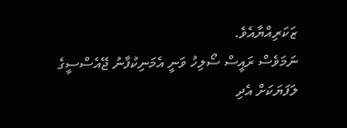ޒަކަރިއްޔާއެވެ.
ނަމަވެސް ރައީސް ސޯލިހު ވަނީ އެމަނިކުފާނު ޖޭއެސްސީގެ ލަފަޔަކަށް އެދި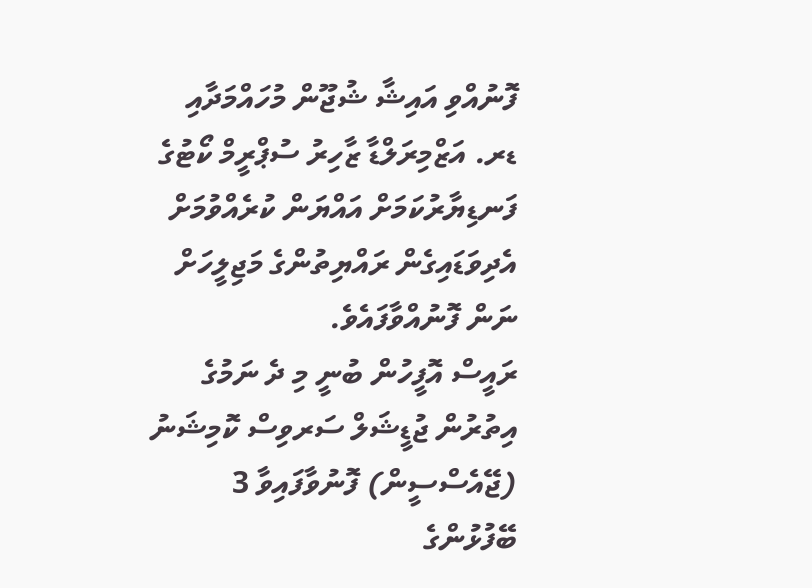ފޮނުއްވި އައިޝާ ޝުޖޫން މުހައްމަދާއި ޑރ. އަޒްމިރަލްޑާ ޒާހިރު ސުޕްރީމް ކޯޓުގެ ފަނޑިޔާރުކަމަށް އައްޔަން ކުރެއްވުމަށް އެދިވަޑައިގެން ރައްޔިތުންގެ މަޖިލީހަށް ނަން ފޮނުއްވާފައެވެ.
ރައީސް އޮފީހުން ބުނީ މި ދެ ނަމުގެ އިތުރުން ޖުޑީޝަލް ސަރވިސް ކޮމިޝަނު (ޖޭއެސްސީން) ފޮނުވާފައިވާ 3 ބޭފުޅުންގެ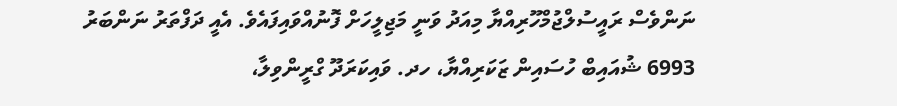ނަންވެސް ރައީސުލްޖުމްހޫރިއްޔާ މިއަދު ވަނީ މަޖިލީހަށް ފޮނުއްވައިފައެވެ. އެއީ ދަފްތަރު ނަންބަރު 6993 ޝުއައިބް ހުސައިން ޒަކަރިއްޔާ، ހދ. ވައިކަރަދޫ ގްރީންވިލާ،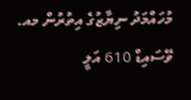މުހައްމަދު ނިޔާޒުގެ އިތުރުން މއ. ވޭސައިޑް 610 އަލީ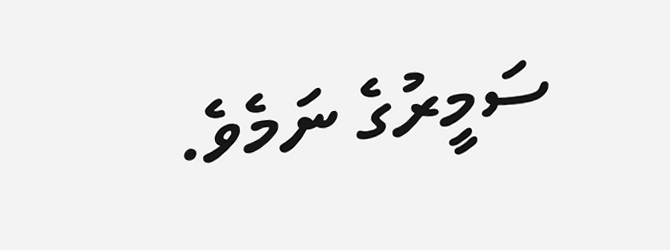ސަމީރުގެ ނަމެވެ.